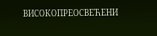ВИСОКОПРЕОСВЕЋЕНИ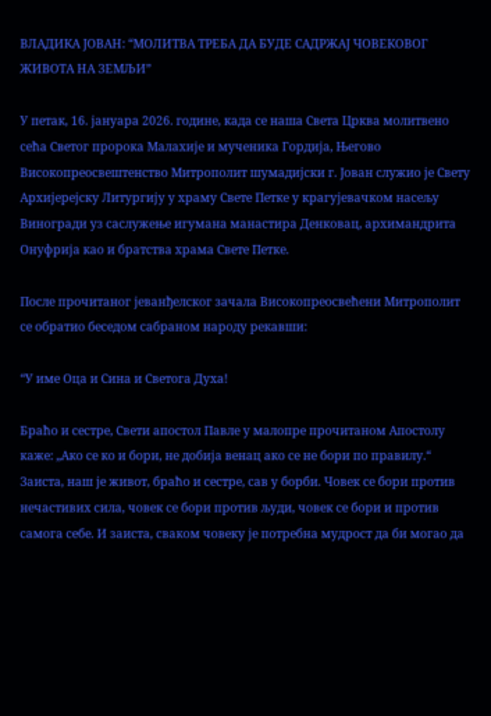ВЛАДИКА ЈОВАН: “МОЛИТВА ТРЕБА ДА БУДЕ САДРЖАЈ ЧОВЕКОВОГ ЖИВОТА НА ЗЕМЉИ”

У петак, 16. јануара 2026. године, када се наша Света Црква молитвено сећа Светог пророка Малахије и мученика Гордија, Његово Високопреосвештенство Митрополит шумадијски г. Јован служио је Свету Архијерејску Литургију у храму Свете Петке у крагујевачком насељу Виногради уз саслужење игумана манастира Денковац, архимандрита Онуфрија као и братства храма Свете Петке.

После прочитаног јеванђелског зачала Високопреосвећени Митрополит се обратио беседом сабраном народу рекавши:

“У име Оца и Сина и Светога Духа!

Браћо и сестре, Свети апостол Павле у малопре прочитаном Апостолу каже: „Ако се ко и бори, не добија венац ако се не бори по правилу.“ Заиста, наш је живот, браћо и сестре, сав у борби. Човек се бори против нечастивих сила, човек се бори против људи, човек се бори и против самога себе. И заиста, сваком човеку је потребна мудрост да би могао да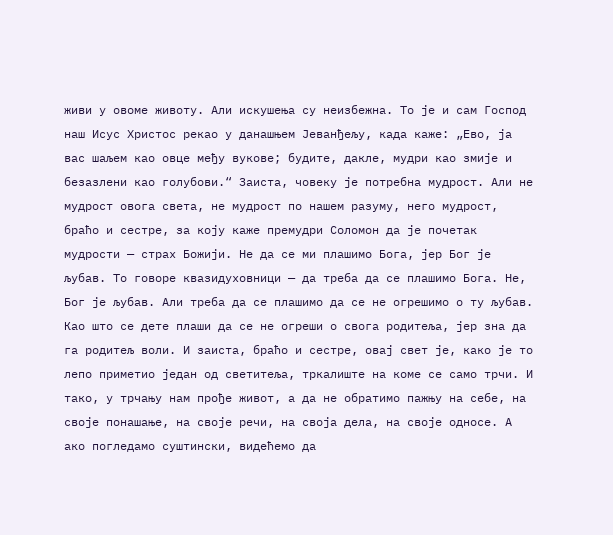живи у овоме животу. Али искушења су неизбежна. То је и сам Господ наш Исус Христос рекао у данашњем Јеванђељу, када каже: „Ево, ја вас шаљем као овце међу вукове; будите, дакле, мудри као змије и безазлени као голубови.“ Заиста, човеку је потребна мудрост. Али не мудрост овога света, не мудрост по нашем разуму, него мудрост, браћо и сестре, за коју каже премудри Соломон да је почетак мудрости — страх Божији. Не да се ми плашимо Бога, јер Бог је љубав. То говоре квазидуховници — да треба да се плашимо Бога. Не, Бог је љубав. Али треба да се плашимо да се не огрешимо о ту љубав. Као што се дете плаши да се не огреши о свога родитеља, јер зна да га родитељ воли. И заиста, браћо и сестре, овај свет је, како је то лепо приметио један од светитеља, тркалиште на коме се само трчи. И тако, у трчању нам прође живот, а да не обратимо пажњу на себе, на своје понашање, на своје речи, на своја дела, на своје односе. А ако погледамо суштински, видећемо да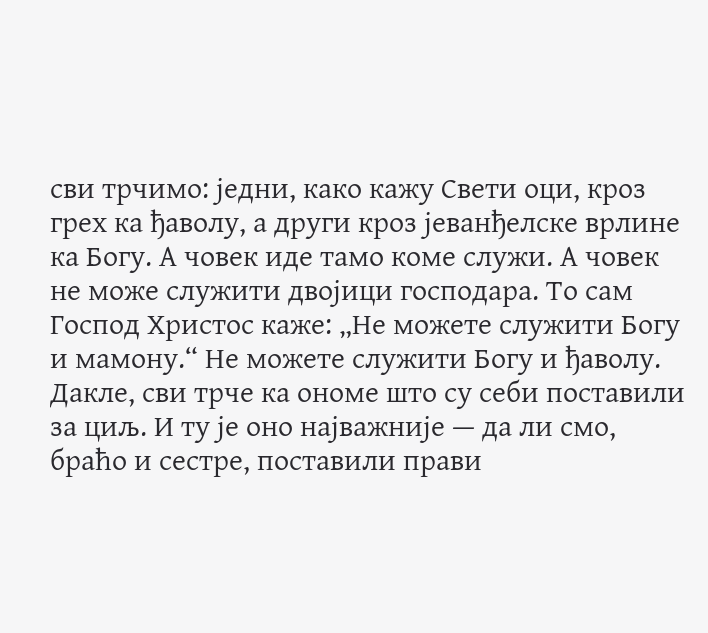сви трчимо: једни, како кажу Свети оци, кроз грех ка ђаволу, а други кроз јеванђелске врлине ка Богу. А човек иде тамо коме служи. А човек не може служити двојици господара. То сам Господ Христос каже: „Не можете служити Богу и мамону.“ Не можете служити Богу и ђаволу. Дакле, сви трче ка ономе што су себи поставили за циљ. И ту је оно најважније — да ли смо, браћо и сестре, поставили прави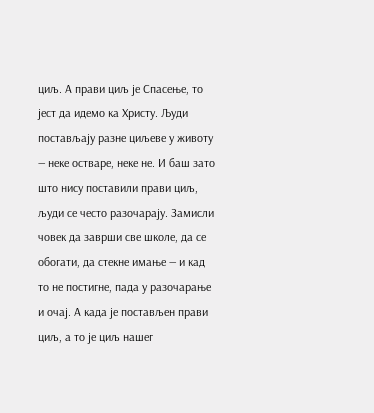циљ. А прави циљ је Спасење, то јест да идемо ка Христу. Људи постављају разне циљеве у животу — неке остваре, неке не. И баш зато што нису поставили прави циљ, људи се често разочарају. Замисли човек да заврши све школе, да се обогати, да стекне имање — и кад то не постигне, пада у разочарање и очај. А када је постављен прави циљ, а то је циљ нашег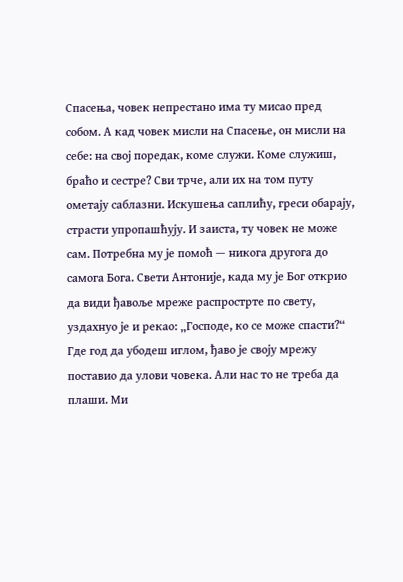Спасења, човек непрестано има ту мисао пред собом. А кад човек мисли на Спасење, он мисли на себе: на свој поредак, коме служи. Коме служиш, браћо и сестре? Сви трче, али их на том путу ометају саблазни. Искушења саплићу, греси обарају, страсти упропашћују. И заиста, ту човек не може сам. Потребна му је помоћ — никога другога до самога Бога. Свети Антоније, када му је Бог открио да види ђавоље мреже распрострте по свету, уздахнуо је и рекао: „Господе, ко се може спасти?“ Где год да убодеш иглом, ђаво је своју мрежу поставио да улови човека. Али нас то не треба да плаши. Ми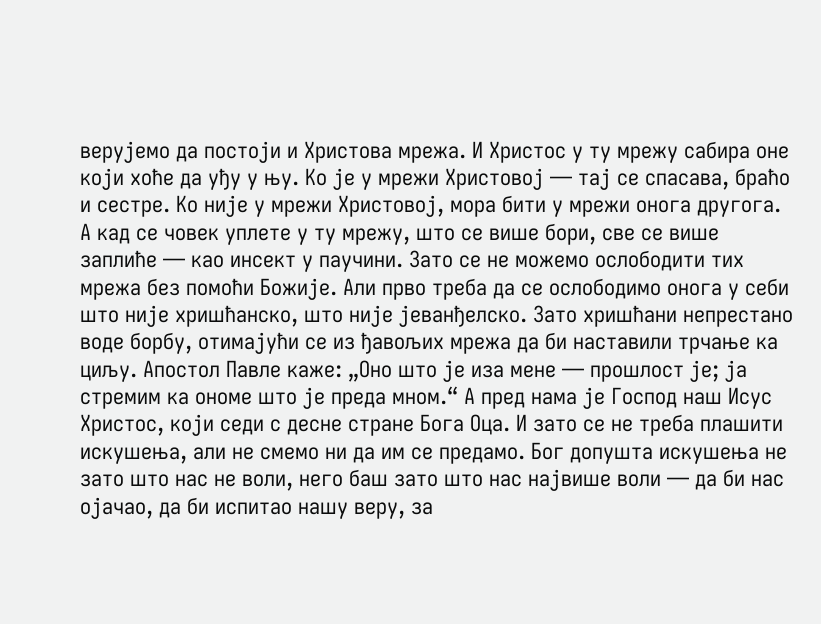верујемо да постоји и Христова мрежа. И Христос у ту мрежу сабира оне који хоће да уђу у њу. Ко је у мрежи Христовој — тај се спасава, браћо и сестре. Ко није у мрежи Христовој, мора бити у мрежи онога другога. А кад се човек уплете у ту мрежу, што се више бори, све се више заплиће — као инсект у паучини. Зато се не можемо ослободити тих мрежа без помоћи Божије. Али прво треба да се ослободимо онога у себи што није хришћанско, што није јеванђелско. Зато хришћани непрестано воде борбу, отимајући се из ђавољих мрежа да би наставили трчање ка циљу. Апостол Павле каже: „Оно што је иза мене — прошлост је; ја стремим ка ономе што је преда мном.“ А пред нама је Господ наш Исус Христос, који седи с десне стране Бога Оца. И зато се не треба плашити искушења, али не смемо ни да им се предамо. Бог допушта искушења не зато што нас не воли, него баш зато што нас највише воли — да би нас ојачао, да би испитао нашу веру, за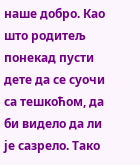наше добро. Као што родитељ понекад пусти дете да се суочи са тешкоћом, да би видело да ли је сазрело. Тако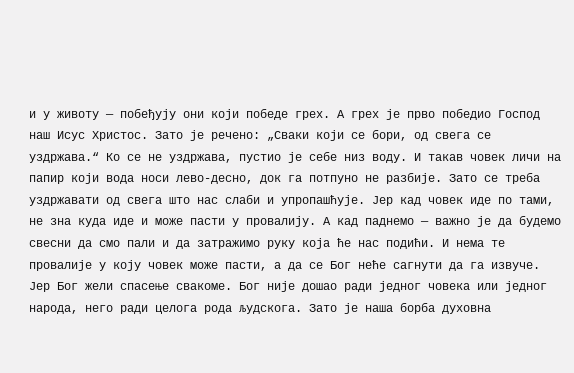и у животу — побеђују они који победе грех. А грех је прво победио Господ наш Исус Христос. Зато је речено: „Сваки који се бори, од свега се уздржава.“ Ко се не уздржава, пустио је себе низ воду. И такав човек личи на папир који вода носи лево-десно, док га потпуно не разбије. Зато се треба уздржавати од свега што нас слаби и упропашћује. Јер кад човек иде по тами, не зна куда иде и може пасти у провалију. А кад паднемо — важно је да будемо свесни да смо пали и да затражимо руку која ће нас подићи. И нема те провалије у коју човек може пасти, а да се Бог неће сагнути да га извуче. Јер Бог жели спасење свакоме. Бог није дошао ради једног човека или једног народа, него ради целога рода људскога. Зато је наша борба духовна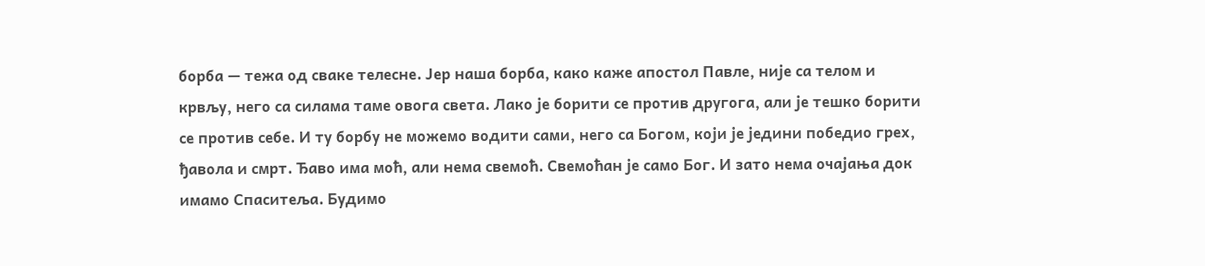борба — тежа од сваке телесне. Јер наша борба, како каже апостол Павле, није са телом и крвљу, него са силама таме овога света. Лако је борити се против другога, али је тешко борити се против себе. И ту борбу не можемо водити сами, него са Богом, који је једини победио грех, ђавола и смрт. Ђаво има моћ, али нема свемоћ. Свемоћан је само Бог. И зато нема очајања док имамо Спаситеља. Будимо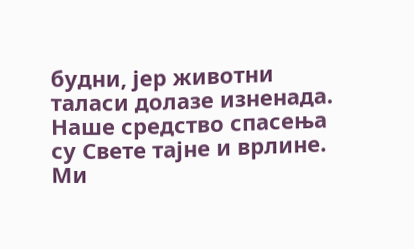будни, јер животни таласи долазе изненада. Наше средство спасења су Свете тајне и врлине. Ми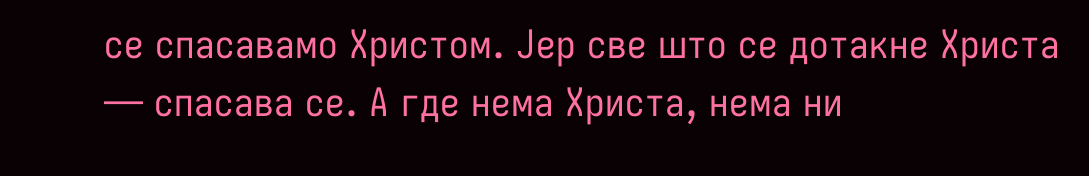се спасавамо Христом. Јер све што се дотакне Христа — спасава се. А где нема Христа, нема ни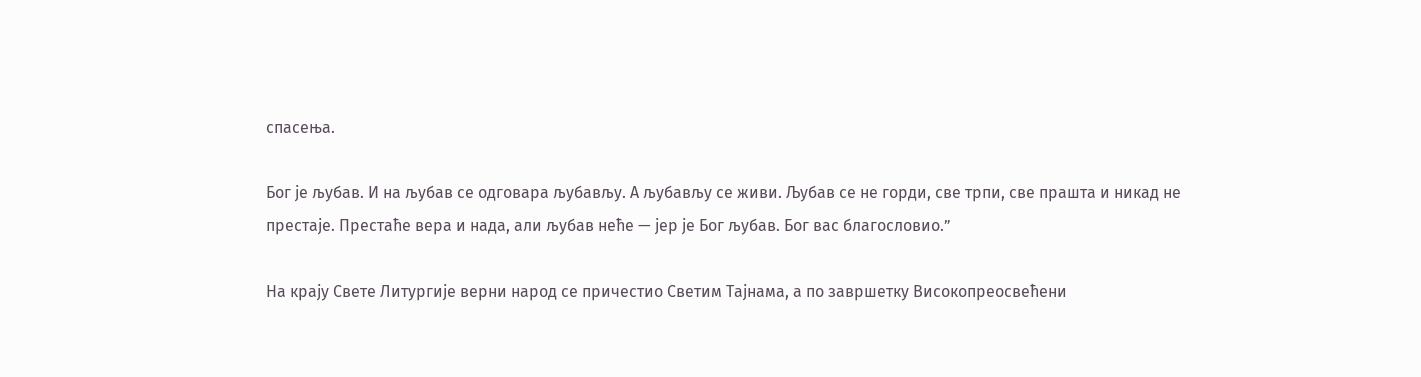спасења.

Бог је љубав. И на љубав се одговара љубављу. А љубављу се живи. Љубав се не горди, све трпи, све прашта и никад не престаје. Престаће вера и нада, али љубав неће — јер је Бог љубав. Бог вас благословио.”

На крају Свете Литургије верни народ се причестио Светим Тајнама, а по завршетку Високопреосвећени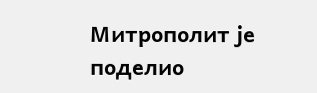Митрополит је поделио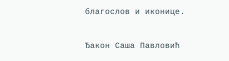благослов и иконице.

Ђакон Саша Павловић